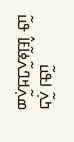ߤߍ߲߬ ߊߟߎ߬ ߘߍ߲߬ߞߣߍ߬ߦߊ߬ߓߊ߮ ߟߎ߬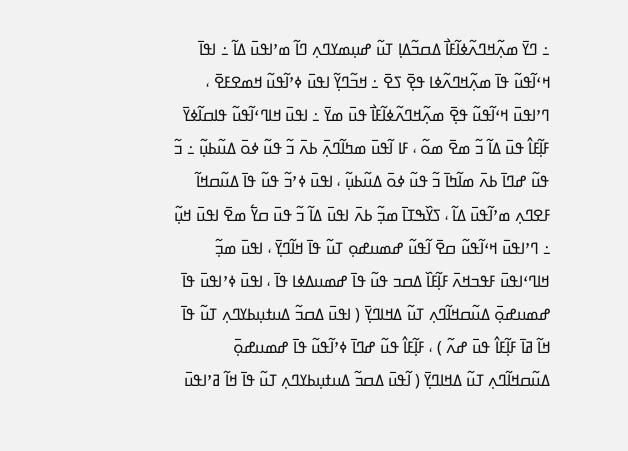߸ ߣߌ߫ ߘߍ߲߬ߞߣߍ߬ߦߊ߬ߓߊ߯ ߡߛߏ߬ߡߊ߲ ߠߎ߬ ߝߎ߲ߘߌߣߍ߲ ߣߊ߬ ߘߴߊߟߎ߫ ߡߊ߬ ߸ ߊߟߊ߫ ߞߵߊ߬ߟߎ߬ ߟߊ߫ ߘߍ߲߬ߞߣߍ߬ߦߊ ߟߐ߲߫ ߖߐ߫ ߸ ߞߏ߬ߣߌ߲߬ ߊߟߎ߫ ߦߴߊ߬ߟߎ߬ ߞߘߐߓߐ߫ ، ߣߴߊߟߎ߫ ߞߵߊ߬ߟߎ߬ ߟߐ߲߫ ߘߍ߲߬ߞߣߍ߬ߦߊ߬ߓߊ߯ ߟߎ߫ ߘߌ߫ ߸ ߊߟߎ߫ ߞߊߣߵߊ߬ߟߎ߬ ߟߊߛߊ߬ߦߌ߫ ߓߊ߲߬ߓߊ߮ ߟߎ߫ ߡߊ߬ ߏ߬ ߘߐ߫ ߘߋ߬ ، ߓߊ ߊ߬ߟߎ߫ ߘߤߊ߬ߣߍ߲߫ ߕߍ߫ ߏ߬ ߟߎ߬ ߦߋ߫ ߡߎ߬ߕߎ߲߬ ߸ ߏ߬ ߟߎ߬ ߝߣߊ߫ ߕߍ߫ ߘߊ߬ߤߊ߫ ߏ߬ ߟߎ߬ ߦߋ߫ ߡߎ߬ߕߎ߲߬ ، ߊߟߎ߫ ߦߴߏ߬ ߟߎ߬ ߟߊ߫ ߡߎ߬ߛߞߊ߬ ߓߐߣߍ߲ ߘߴߊ߬ߟߎ߫ ߡߊ߬ ، ߖߌ߰ߒߠߊ߫ ߘߏ߲߬ ߕߍ߫ ߊߟߎ߫ ߡߊ߬ ߏ߬ ߟߎ߫ ߛߌ߱ ߘߐ߫ ߊߟߎ߫ ߞߎ߲߬ ߸ ߣߴߊߟߎ߫ ߞߵߊ߬ߟߎ߬ ߛߐ߫ ߊ߬ߟߎ߬ ߝߘߎߝߋ߲ ߠߎ߬ ߟߊ߫ ߞߊ߬ߣߌ߲߫ ، ߊߟߎ߫ ߘߏ߲߬ ߞߊߣߵߊߟߎ߫ ߓߟߏߞߍ߫ ߓߊ߲߬ߓߊ߰ ߡߛߏ ߟߎ߬ ߟߊ߫ ߝߘߎߡߦߊ ߟߊ߫ ، ߊߟߎ߫ ߦߴߊߟߎ߫ ߟߊ߫ ߝߘߎߝߋ߲߫ ߡߎ߬ߛߞߊ߬ߣߍ߲ ߠߎ߬ ߡߞߊߣߌ߲߫ ( ߊߟߎ߫ ߡߛߏ߬ ߡߎߙߎ߲ߕߌߣߍ߲ ߠߎ߬ ߟߊ߫ ߞߊ߬ ߥߊ߫ ߓߊ߲߬ߓߊ߮ ߟߎ߫ ߝߍ߬ ) ، ߓߊ߲߬ߓߊ߮ ߟߎ߬ ߝߣߊ߫ ߦߴߊ߬ߟߎ߬ ߟߊ߫ ߝߘߎߝߋ߲߫ ߡߎ߬ߛߞߊ߬ߣߍ߲ ߠߎ߬ ߡߞߊߣߌ߲߫ ( ߊ߬ߟߎ߫ ߡߛߏ߬ ߡߎߙߎ߲ߕߌߣߍ߲ ߠߎ߬ ߟߊ߫ ߞߊ߬ ߥߴߊߟߎ߫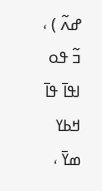ߝߍ߬ ) ، ߏ߬ ߟߋ ߊߟߊ߫ ߟߊ߫ ߞߕߌ ߘߌ߫ ،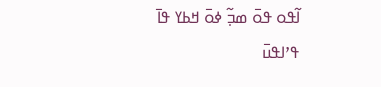ߊ߬ߟߋ ߟߋ߫ ߘߏ߲߬ ߦߋ߫ ߞߕߌ ߟߊ߫ ߟߴߊߟߎ߫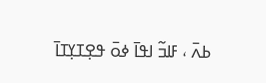ߕߍ߫ ، ߓߊߏ߬ ߊߟߊ߫ ߦߋ߫ ߟߐ߲ߠߌ߲ߠߊ߫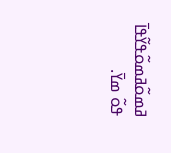ߥߘߋ߬ߥߘߋ߬ߟߌ߬ߟߊ߫ ߟߋ߬ ߘߌ߫.